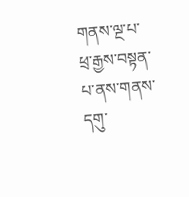གནས་ལྔ་པ་ཕྲ་རྒྱས་བསྟན་པ་ནས་གནས་དགུ་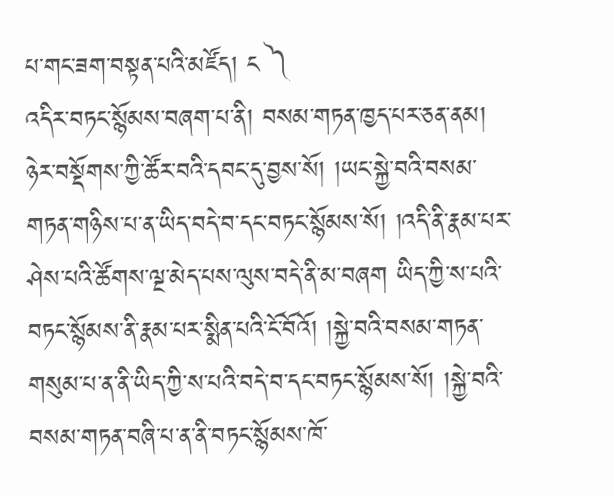པ་གང་ཟག་བསྟན་པའི་མཛོད། ང ༽
འདིར་བཏང་སྙོམས་བཞག་པ་ནི། བསམ་གཏན་ཁྱད་པར་ཅན་ནམ། ཉེར་བསྡོགས་ཀྱི་ཚོར་བའི་དབང་དུ་བྱས་སོ། །ཡང་སྐྱེ་བའི་བསམ་གཏན་གཉིས་པ་ན་ཡིད་བདེ་བ་དང་བཏང་སྙོམས་སོ། །འདི་ནི་རྣམ་པར་ཤེས་པའི་ཚོགས་ལྔ་མེད་པས་ལུས་བདེ་ནི་མ་བཞག ཡིད་ཀྱི་ས་པའི་བཏང་སྙོམས་ནི་རྣམ་པར་སྨིན་པའི་ངོ་བོའོ། །སྐྱེ་བའི་བསམ་གཏན་གསུམ་པ་ན་ནི་ཡིད་ཀྱི་ས་པའི་བདེ་བ་དང་བཏང་སྙོམས་སོ། །སྐྱེ་བའི་བསམ་གཏན་བཞི་པ་ན་ནི་བཏང་སྙོམས་ཁོ་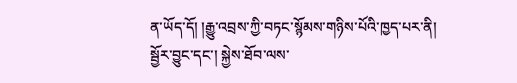ན་ཡོད་དོ། །རྒྱུ་འབྲས་ཀྱི་བཏང་སྙོམས་གཉིས་པོའི་ཁྱད་པར་ནི། སྦྱོར་བྱུང་དང་། སྐྱེས་ཐོབ་ལས་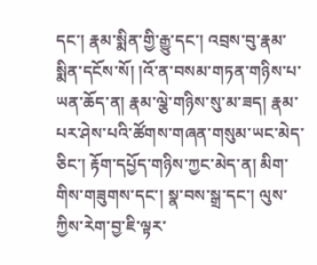དང་། རྣམ་སྨིན་གྱི་རྒྱུ་དང་། འབྲས་བུ་རྣམ་སྨིན་དངོས་སོ། །འོ་ན་བསམ་གཏན་གཉིས་པ་ཡན་ཆོད་ན། རྣམ་ལྕེ་གཉིས་སུ་མ་ཟད། རྣམ་པར་ཤེས་པའི་ཚོགས་གཞན་གསུམ་ཡང་མེད་ཅིང་། རྟོག་དཔྱོད་གཉིས་ཀྱང་མེད་ན། མིག་གིས་གཟུགས་དང་། སྣ་བས་སྒྲ་དང་། ལུས་ཀྱིས་རེག་བྱ་ཇི་ལྟར་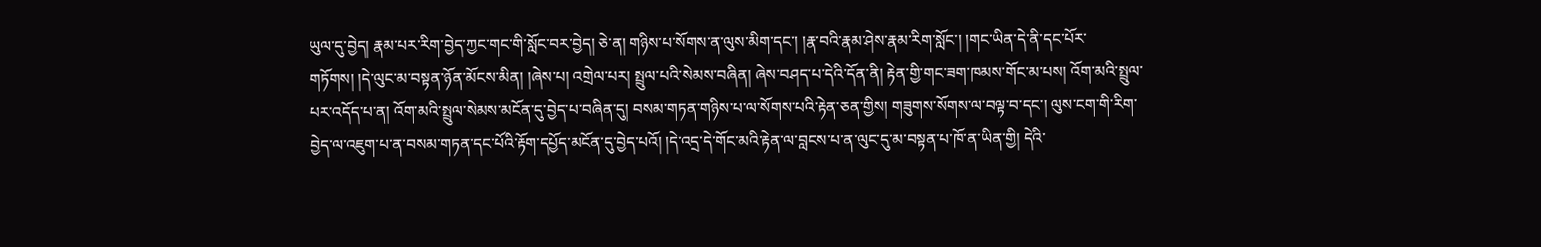ཡུལ་དུ་བྱེད། རྣམ་པར་རིག་བྱེད་ཀྱང་གང་གི་སློང་བར་བྱེད། ཅེ་ན། གཉིས་པ་སོགས་ན་ལུས་མིག་དང་། །རྣ་བའི་རྣམ་ཤེས་རྣམ་རིག་སློང་། །གང་ཡིན་དེ་ནི་དང་པོར་གཏོགས། །དེ་ལུང་མ་བསྟན་ཉོན་མོངས་མིན། །ཞེས་པ། འགྲེལ་པར། སྤྲུལ་པའི་སེམས་བཞིན། ཞེས་བཤད་པ་དེའི་དོན་ནི། རྟེན་གྱི་གང་ཟག་ཁམས་གོང་མ་པས། འོག་མའི་སྤྲུལ་པར་འདོད་པ་ན། འོག་མའི་སྤྲུལ་སེམས་མངོན་དུ་བྱེད་པ་བཞིན་དུ། བསམ་གཏན་གཉིས་པ་ལ་སོགས་པའི་རྟེན་ཅན་གྱིས། གཟུགས་སོགས་ལ་བལྟ་བ་དང་། ལུས་ངག་གི་རིག་བྱེད་ལ་འཇུག་པ་ན་བསམ་གཏན་དང་པོའི་རྟོག་དཔྱོད་མངོན་དུ་བྱེད་པའོ། །དེ་འདྲ་དེ་གོང་མའི་རྟེན་ལ་བླངས་པ་ན་ལུང་དུ་མ་བསྟན་པ་ཁོ་ན་ཡིན་གྱི། དེའི་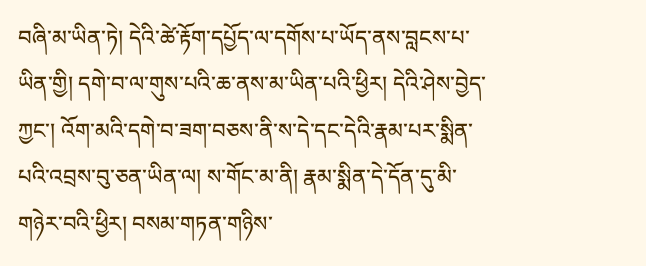བཞི་མ་ཡིན་ཏེ། དེའི་ཚེ་རྟོག་དཔྱོད་ལ་དགོས་པ་ཡོད་ནས་བླངས་པ་ཡིན་གྱི། དགེ་བ་ལ་གུས་པའི་ཆ་ནས་མ་ཡིན་པའི་ཕྱིར། དེའི་ཤེས་བྱེད་ཀྱང་། འོག་མའི་དགེ་བ་ཟག་བཅས་ནི་ས་དེ་དང་དེའི་རྣམ་པར་སྨིན་པའི་འབྲས་བུ་ཅན་ཡིན་ལ། ས་གོང་མ་ནི། རྣམ་སྨིན་དེ་དོན་དུ་མི་གཉེར་བའི་ཕྱིར། བསམ་གཏན་གཉིས་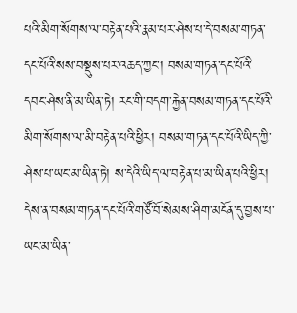པའི་མིག་སོགས་ལ་བརྟེན་པའི་རྣམ་པར་ཤེས་པ་དེ་བསམ་གཏན་དང་པོའི་སས་བསྡུས་པར་འཆད་ཀྱང་། བསམ་གཏན་དང་པོའི་དབང་ཤེས་ནི་མ་ཡིན་ཏེ། རང་གི་བདག་རྐྱེན་བསམ་གཏན་དང་པོའི་མིག་སོགས་ལ་མི་བརྟེན་པའི་ཕྱིར། བསམ་གཏན་དང་པོའི་ཡིད་ཀྱི་ཤེས་པ་ཡང་མ་ཡིན་ཏེ། ས་དེའི་ཡིད་ལ་བརྟེན་པ་མ་ཡིན་པའི་ཕྱིར། དེས་ན་བསམ་གཏན་དང་པོའི་གཙོ་བོ་སེམས་ཤིག་མངོན་དུ་བྱས་པ་ཡང་མ་ཡིན་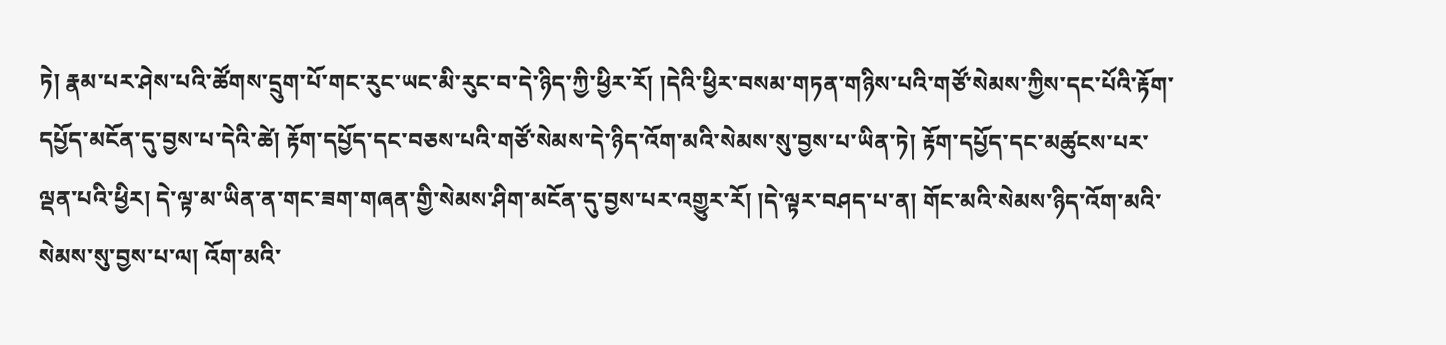ཏེ། རྣམ་པར་ཤེས་པའི་ཚོགས་དྲུག་པོ་གང་རུང་ཡང་མི་རུང་བ་དེ་ཉིད་ཀྱི་ཕྱིར་རོ། །དེའི་ཕྱིར་བསམ་གཏན་གཉིས་པའི་གཙོ་སེམས་ཀྱིས་དང་པོའི་རྟོག་དཔྱོད་མངོན་དུ་བྱས་པ་དེའི་ཚེ། རྟོག་དཔྱོད་དང་བཅས་པའི་གཙོ་སེམས་དེ་ཉིད་འོག་མའི་སེམས་སུ་བྱས་པ་ཡིན་ཏེ། རྟོག་དཔྱོད་དང་མཚུངས་པར་ལྡན་པའི་ཕྱིར། དེ་ལྟ་མ་ཡིན་ན་གང་ཟག་གཞན་གྱི་སེམས་ཤིག་མངོན་དུ་བྱས་པར་འགྱུར་རོ། །དེ་ལྟར་བཤད་པ་ན། གོང་མའི་སེམས་ཉིད་འོག་མའི་སེམས་སུ་བྱས་པ་ལ། འོག་མའི་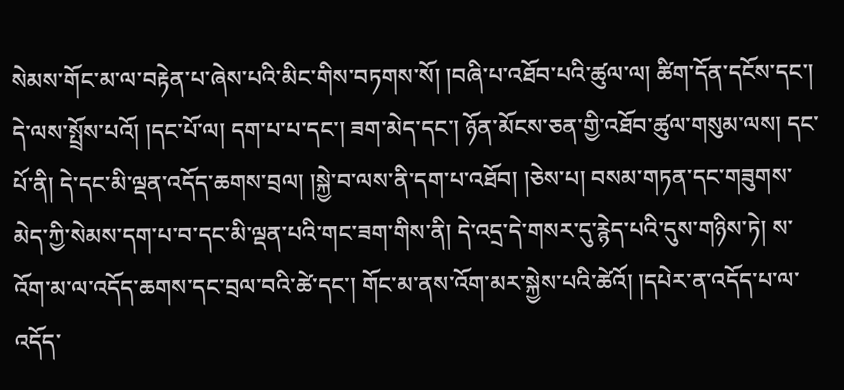སེམས་གོང་མ་ལ་བརྟེན་པ་ཞེས་པའི་མིང་གིས་བཏགས་སོ། །བཞི་པ་འཐོབ་པའི་ཚུལ་ལ། ཚིག་དོན་དངོས་དང་། དེ་ལས་སྤྲོས་པའོ། །དང་པོ་ལ། དག་པ་པ་དང་། ཟག་མེད་དང་། ཉོན་མོངས་ཅན་གྱི་འཐོབ་ཚུལ་གསུམ་ལས། དང་པོ་ནི། དེ་དང་མི་ལྡན་འདོད་ཆགས་བྲལ། །སྐྱེ་བ་ལས་ནི་དག་པ་འཐོབ། །ཅེས་པ། བསམ་གཏན་དང་གཟུགས་མེད་ཀྱི་སེམས་དག་པ་བ་དང་མི་ལྡན་པའི་གང་ཟག་གིས་ནི། དེ་འདྲ་དེ་གསར་དུ་རྙེད་པའི་དུས་གཉིས་ཏེ། ས་འོག་མ་ལ་འདོད་ཆགས་དང་བྲལ་བའི་ཚེ་དང་། གོང་མ་ནས་འོག་མར་སྐྱེས་པའི་ཚེའོ། །དཔེར་ན་འདོད་པ་ལ་འདོད་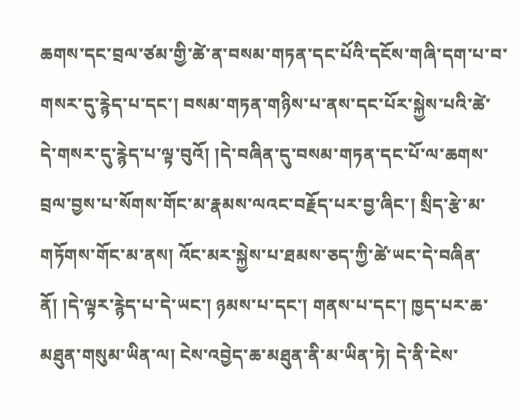ཆགས་དང་བྲལ་ཙམ་གྱི་ཚེ་ན་བསམ་གཏན་དང་པོའི་དངོས་གཞི་དག་པ་བ་གསར་དུ་རྙེད་པ་དང་། བསམ་གཏན་གཉིས་པ་ནས་དང་པོར་སྐྱེས་པའི་ཚེ་དེ་གསར་དུ་རྙེད་པ་ལྟ་བུའོ། །དེ་བཞིན་དུ་བསམ་གཏན་དང་པོ་ལ་ཆགས་བྲལ་བྱས་པ་སོགས་གོང་མ་རྣམས་ལའང་བརྗོད་པར་བྱ་ཞིང་། སྲིད་རྩེ་མ་གཏོགས་གོང་མ་ནས། འོང་མར་སྐྱེས་པ་ཐམས་ཅད་ཀྱི་ཚེ་ཡང་དེ་བཞིན་ནོ། །དེ་ལྟར་རྙེད་པ་དེ་ཡང་། ཉམས་པ་དང་། གནས་པ་དང་། ཁྱད་པར་ཆ་མཐུན་གསུམ་ཡིན་ལ། ངེས་འབྱེད་ཆ་མཐུན་ནི་མ་ཡིན་ཏེ། དེ་ནི་ངེས་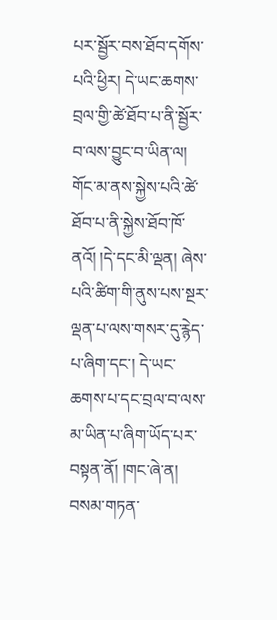པར་སྦྱོར་བས་ཐོབ་དགོས་པའི་ཕྱིར། དེ་ཡང་ཆགས་བྲལ་གྱི་ཚེ་ཐོབ་པ་ནི་སྦྱོར་བ་ལས་བྱུང་བ་ཡིན་ལ། གོང་མ་ནས་སྐྱེས་པའི་ཚེ་ཐོབ་པ་ནི་སྐྱེས་ཐོབ་ཁོ་ནའོ། །དེ་དང་མི་ལྡན། ཞེས་པའི་ཚིག་གི་ནུས་པས་སྔར་ལྡན་པ་ལས་གསར་དུ་རྙེད་པ་ཞིག་དང་། དེ་ཡང་ཆགས་པ་དང་བྲལ་བ་ལས་མ་ཡིན་པ་ཞིག་ཡོད་པར་བསྟན་ནོ། །གང་ཞེ་ན། བསམ་གཏན་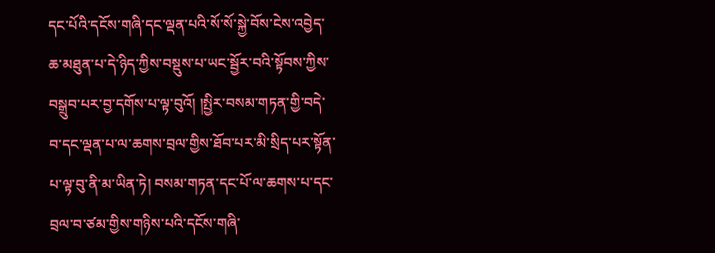དང་པོའི་དངོས་གཞི་དང་ལྡན་པའི་སོ་སོ་སྐྱེ་བོས་ངེས་འབྱེད་ཆ་མཐུན་པ་དེ་ཉིད་ཀྱིས་བསྡུས་པ་ཡང་སྦྱོར་བའི་སྟོབས་ཀྱིས་བསྒྲུབ་པར་བྱ་དགོས་པ་ལྟ་བུའོ། །སྤྱིར་བསམ་གཏན་གྱི་བདེ་བ་དང་ལྡན་པ་ལ་ཆགས་བྲལ་གྱིས་ཐོབ་པར་མི་སྲིད་པར་སྟོན་པ་ལྟ་བུ་ནི་མ་ཡིན་ཏེ། བསམ་གཏན་དང་པོ་ལ་ཆགས་པ་དང་བྲལ་བ་ཙམ་གྱིས་གཉིས་པའི་དངོས་གཞི་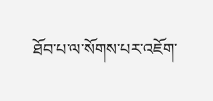ཐོབ་པ་ལ་སོགས་པར་འཇོག་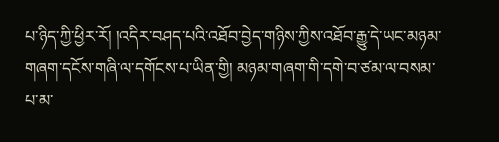པ་ཉིད་ཀྱི་ཕྱིར་རོ། །འདིར་བཤད་པའི་འཐོབ་བྱེད་གཉིས་ཀྱིས་འཐོབ་རྒྱུ་དེ་ཡང་མཉམ་གཞག་དངོས་གཞི་ལ་དགོངས་པ་ཡིན་གྱི། མཉམ་གཞག་གི་དགེ་བ་ཙམ་ལ་བསམ་པ་མ་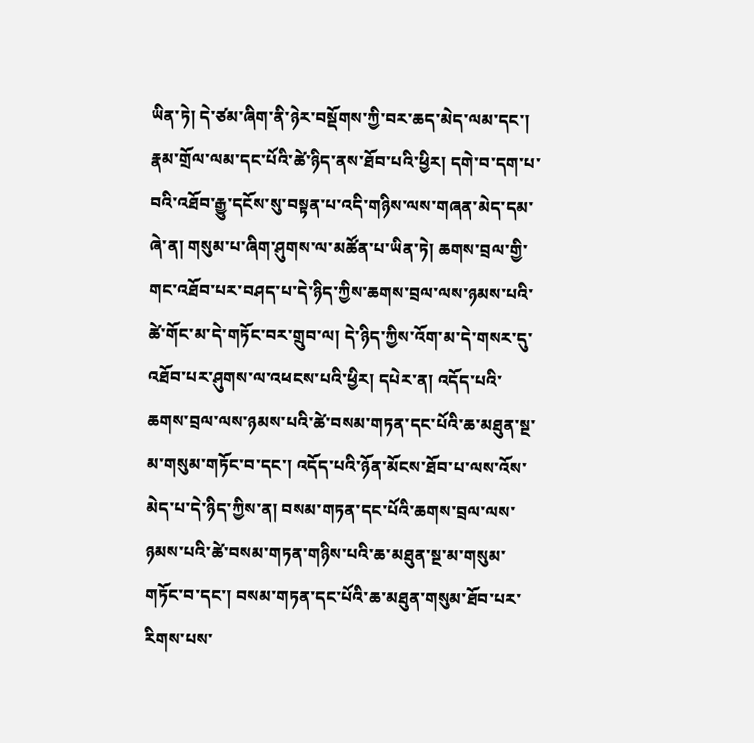ཡིན་ཏེ། དེ་ཙམ་ཞིག་ནི་ཉེར་བསྡོགས་ཀྱི་བར་ཆད་མེད་ལམ་དང་། རྣམ་གྲོལ་ལམ་དང་པོའི་ཚེ་ཉིད་ནས་ཐོབ་པའི་ཕྱིར། དགེ་བ་དག་པ་བའི་འཐོབ་རྒྱུ་དངོས་སུ་བསྟན་པ་འདི་གཉིས་ལས་གཞན་མེད་དམ་ཞེ་ན། གསུམ་པ་ཞིག་ཤུགས་ལ་མཚོན་པ་ཡིན་ཏེ། ཆགས་བྲལ་གྱི་གང་འཐོབ་པར་བཤད་པ་དེ་ཉིད་ཀྱིས་ཆགས་བྲལ་ལས་ཉམས་པའི་ཚེ་གོང་མ་དེ་གཏོང་བར་གྲུབ་ལ། དེ་ཉིད་ཀྱིས་འོག་མ་དེ་གསར་དུ་འཐོབ་པར་ཤུགས་ལ་འཕངས་པའི་ཕྱིར། དཔེར་ན། འདོད་པའི་ཆགས་བྲལ་ལས་ཉམས་པའི་ཚེ་བསམ་གཏན་དང་པོའི་ཆ་མཐུན་སྔ་མ་གསུམ་གཏོང་བ་དང་། འདོད་པའི་ཉོན་མོངས་ཐོབ་པ་ལས་འོས་མེད་པ་དེ་ཉིད་ཀྱིས་ན། བསམ་གཏན་དང་པོའི་ཆགས་བྲལ་ལས་ཉམས་པའི་ཚེ་བསམ་གཏན་གཉིས་པའི་ཆ་མཐུན་སྔ་མ་གསུམ་གཏོང་བ་དང་། བསམ་གཏན་དང་པོའི་ཆ་མཐུན་གསུམ་ཐོབ་པར་རིགས་པས་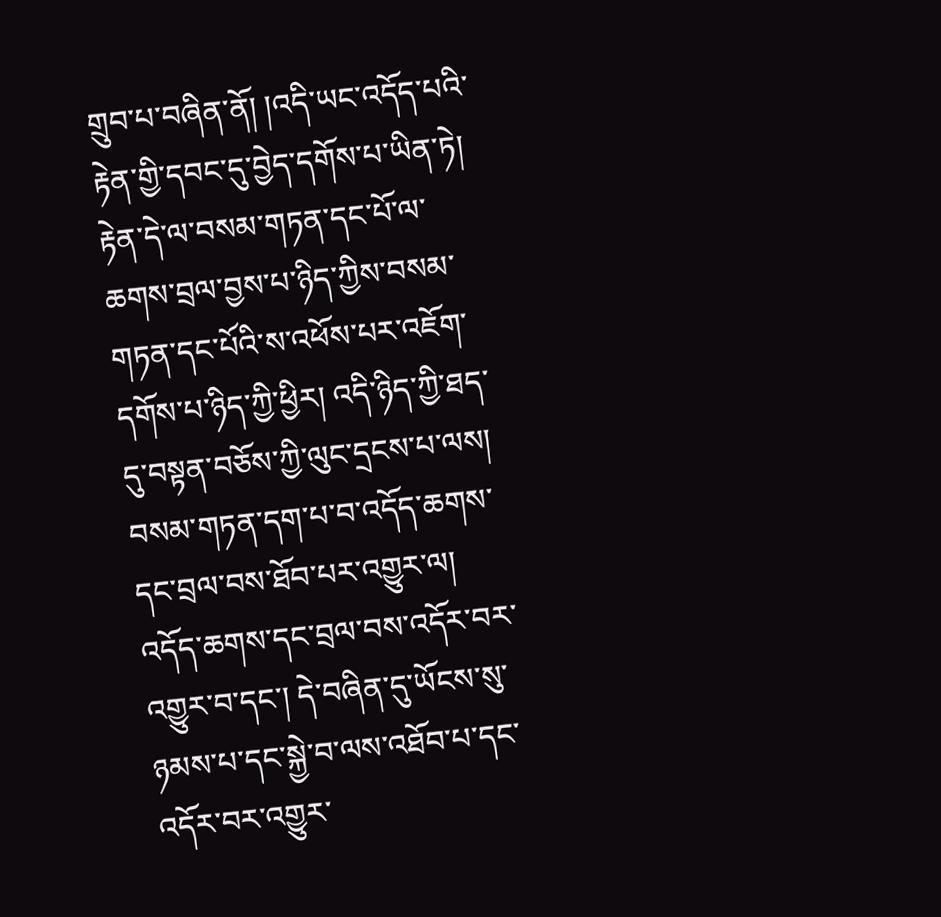གྲུབ་པ་བཞིན་ནོ། །འདི་ཡང་འདོད་པའི་རྟེན་གྱི་དབང་དུ་བྱེད་དགོས་པ་ཡིན་ཏེ། རྟེན་དེ་ལ་བསམ་གཏན་དང་པོ་ལ་ཆགས་བྲལ་བྱས་པ་ཉིད་ཀྱིས་བསམ་གཏན་དང་པོའི་ས་འཕོས་པར་འཇོག་དགོས་པ་ཉིད་ཀྱི་ཕྱིར། འདི་ཉིད་ཀྱི་ཐད་དུ་བསྟན་བཅོས་ཀྱི་ལུང་དྲངས་པ་ལས། བསམ་གཏན་དག་པ་བ་འདོད་ཆགས་དང་བྲལ་བས་ཐོབ་པར་འགྱུར་ལ། འདོད་ཆགས་དང་བྲལ་བས་འདོར་བར་འགྱུར་བ་དང་། དེ་བཞིན་དུ་ཡོངས་སུ་ཉམས་པ་དང་སྐྱེ་བ་ལས་འཐོབ་པ་དང་འདོར་བར་འགྱུར་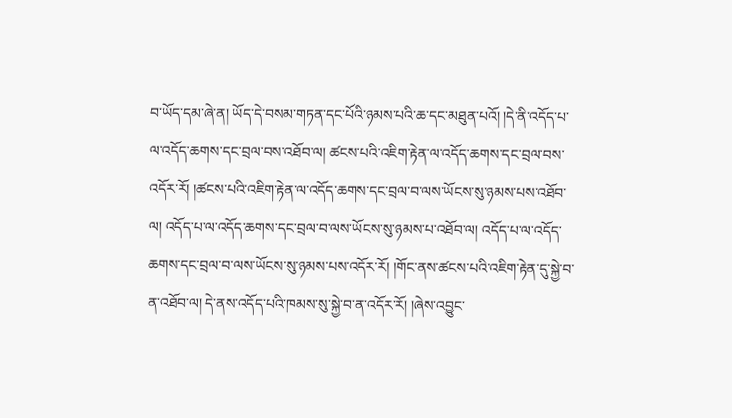བ་ཡོད་དམ་ཞེ་ན། ཡོད་དེ་བསམ་གཏན་དང་པོའི་ཉམས་པའི་ཆ་དང་མཐུན་པའོ། །དེ་ནི་འདོད་པ་ལ་འདོད་ཆགས་དང་བྲལ་བས་འཐོབ་ལ། ཚངས་པའི་འཇིག་རྟེན་ལ་འདོད་ཆགས་དང་བྲལ་བས་འདོར་རོ། །ཚངས་པའི་འཇིག་རྟེན་ལ་འདོད་ཆགས་དང་བྲལ་བ་ལས་ཡོངས་སུ་ཉམས་པས་འཐོབ་ལ། འདོད་པ་ལ་འདོད་ཆགས་དང་བྲལ་བ་ལས་ཡོངས་སུ་ཉམས་པ་འཐོབ་ལ། འདོད་པ་ལ་འདོད་ཆགས་དང་བྲལ་བ་ལས་ཡོངས་སུ་ཉམས་པས་འདོར་རོ། །གོང་ནས་ཚངས་པའི་འཇིག་རྟེན་དུ་སྐྱེ་བ་ན་འཐོབ་ལ། དེ་ནས་འདོད་པའི་ཁམས་སུ་སྐྱེ་བ་ན་འདོར་རོ། །ཞེས་འབྱུང་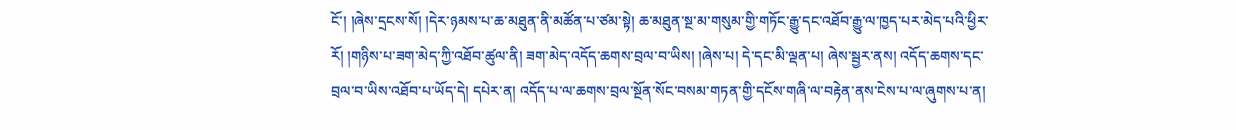ངོ་། །ཞེས་དྲངས་སོ། །དེར་ཉམས་པ་ཆ་མཐུན་ནི་མཚོན་པ་ཙམ་སྟེ། ཆ་མཐུན་སྔ་མ་གསུམ་གྱི་གཏོང་རྒྱུ་དང་འཐོབ་རྒྱུ་ལ་ཁྱད་པར་མེད་པའི་ཕྱིར་རོ། །གཉིས་པ་ཟག་མེད་ཀྱི་འཐོབ་ཚུལ་ནི། ཟག་མེད་འདོད་ཆགས་བྲལ་བ་ཡིས། །ཞེས་པ། དེ་དང་མི་ལྡན་པ། ཞེས་སྦྱར་ནས། འདོད་ཆགས་དང་བྲལ་བ་ཡིས་འཐོབ་པ་ཡོད་དེ། དཔེར་ན། འདོད་པ་ལ་ཆགས་བྲལ་སྔོན་སོང་བསམ་གཏན་གྱི་དངོས་གཞི་ལ་བརྟེན་ནས་ངེས་པ་ལ་ཞུགས་པ་ན།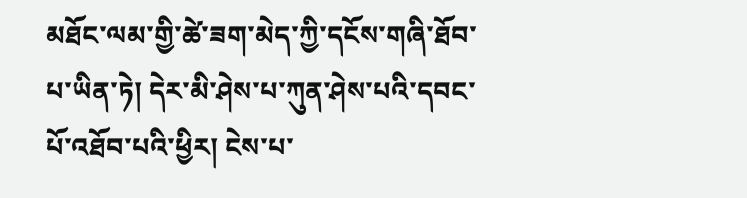མཐོང་ལམ་གྱི་ཚེ་ཟག་མེད་ཀྱི་དངོས་གཞི་ཐོབ་པ་ཡིན་ཏེ། དེར་མི་ཤེས་པ་ཀུན་ཤེས་པའི་དབང་པོ་འཐོབ་པའི་ཕྱིར། ངེས་པ་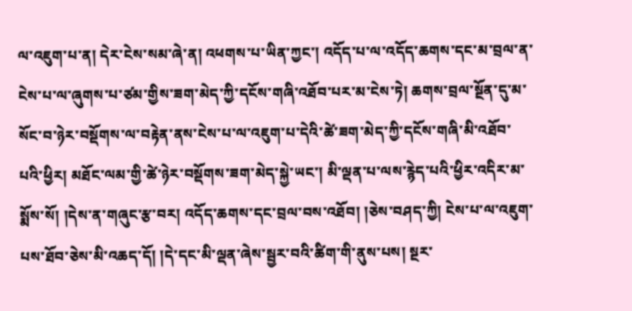ལ་འཇུག་པ་ན། དེར་ངེས་སམ་ཞེ་ན། འཕགས་པ་ཡིན་ཀྱང་། འདོད་པ་ལ་འདོད་ཆགས་དང་མ་བྲལ་ན་ངེས་པ་ལ་ཞུགས་པ་ཙམ་གྱིས་ཟག་མེད་ཀྱི་དངོས་གཞི་འཐོབ་པར་མ་ངེས་ཏེ། ཆགས་བྲལ་སྔོན་དུ་མ་སོང་བ་ཉེར་བསྡོགས་ལ་བརྟེན་ནས་ངེས་པ་ལ་འཇུག་པ་དེའི་ཚེ་ཟག་མེད་ཀྱི་དངོས་གཞི་མི་འཐོབ་པའི་ཕྱིར། མཐོང་ལམ་གྱི་ཚེ་ཉེར་བསྡོགས་ཟག་མེད་སྐྱེ་ཡང་། མི་ལྡན་པ་ལས་རྙེད་པའི་ཕྱིར་འདིར་མ་སྨོས་སོ། །དེས་ན་གཞུང་རྩ་བར། འདོད་ཆགས་དང་བྲལ་བས་འཐོབ། །ཅེས་བཤད་ཀྱི། ངེས་པ་ལ་འཇུག་པས་ཐོབ་ཅེས་མི་འཆད་དོ། །དེ་དང་མི་ལྡན་ཞེས་སྦྱར་བའི་ཚིག་གི་ནུས་པས། སྔར་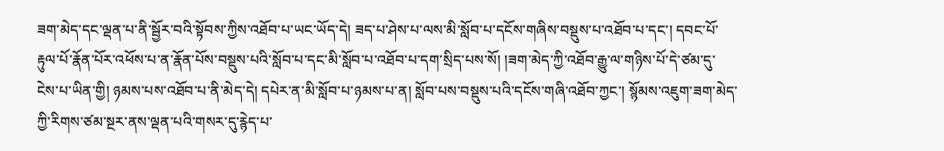ཟག་མེད་དང་ལྡན་པ་ནི་སྦྱོར་བའི་སྟོབས་ཀྱིས་འཐོབ་པ་ཡང་ཡོད་དེ། ཟད་པ་ཤེས་པ་ལས་མི་སློབ་པ་དངོས་གཞིས་བསྡུས་པ་འཐོབ་པ་དང་། དབང་པོ་རྟུལ་པོ་རྣོན་པོར་འཕོས་པ་ན་རྣོན་པོས་བསྡུས་པའི་སློབ་པ་དང་མི་སློབ་པ་འཐོབ་པ་དག་སྲིད་པས་སོ། །ཟག་མེད་ཀྱི་འཐོབ་རྒྱུ་ལ་གཉིས་པོ་དེ་ཙམ་དུ་ངེས་པ་ཡིན་གྱི། ཉམས་པས་འཐོབ་པ་ནི་མེད་དེ། དཔེར་ན་མི་སློབ་པ་ཉམས་པ་ན། སློབ་པས་བསྡུས་པའི་དངོས་གཞི་འཐོབ་ཀྱང་། སྙོམས་འཇུག་ཟག་མེད་ཀྱི་རིགས་ཙམ་སྔར་ནས་ལྡན་པའི་གསར་དུ་རྙེད་པ་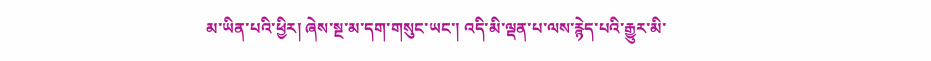མ་ཡིན་པའི་ཕྱིར། ཞེས་སྔ་མ་དག་གསུང་ཡང་། འདི་མི་ལྡན་པ་ལས་རྙེད་པའི་རྒྱུར་མི་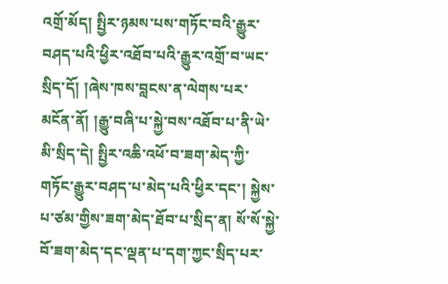འགྲོ་མོད། སྤྱིར་ཉམས་པས་གཏོང་བའི་རྒྱུར་བཤད་པའི་ཕྱིར་འཐོབ་པའི་རྒྱུར་འགྲོ་བ་ཡང་སྲིད་དོ། །ཞེས་ཁས་བླངས་ན་ལེགས་པར་མངོན་ནོ། །རྒྱུ་བཞི་པ་སྐྱེ་བས་འཐོབ་པ་ནི་ཡེ་མི་སྲིད་དེ། སྤྱིར་འཆི་འཕོ་བ་ཟག་མེད་ཀྱི་གཏོང་རྒྱུར་བཤད་པ་མེད་པའི་ཕྱིར་དང་། སྐྱེས་པ་ཙམ་གྱིས་ཟག་མེད་ཐོབ་པ་སྲིད་ན། སོ་སོ་སྐྱེ་བོ་ཟག་མེད་དང་ལྡན་པ་དག་ཀྱང་སྲིད་པར་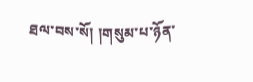ཐལ་བས་སོ། །གསུམ་པ་ཉོན་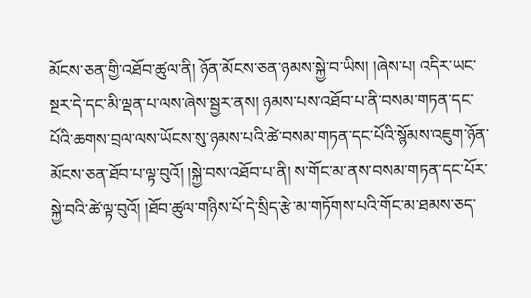མོངས་ཅན་གྱི་འཐོབ་ཚུལ་ནི། ཉོན་མོངས་ཅན་ཉམས་སྐྱེ་བ་ཡིས། །ཞེས་པ། འདིར་ཡང་སྔར་དེ་དང་མི་ལྡན་པ་ལས་ཞེས་སྦྱར་ནས། ཉམས་པས་འཐོབ་པ་ནི་བསམ་གཏན་དང་པོའི་ཆགས་བྲལ་ལས་ཡོངས་སུ་ཉམས་པའི་ཚེ་བསམ་གཏན་དང་པོའི་སྙོམས་འཇུག་ཉོན་མོངས་ཅན་ཐོབ་པ་ལྟ་བུའོ། །སྐྱེ་བས་འཐོབ་པ་ནི། ས་གོང་མ་ནས་བསམ་གཏན་དང་པོར་སྐྱེ་བའི་ཚེ་ལྟ་བུའོ། །ཐོབ་ཚུལ་གཉིས་པོ་དེ་སྲིད་རྩེ་མ་གཏོགས་པའི་གོང་མ་ཐམས་ཅད་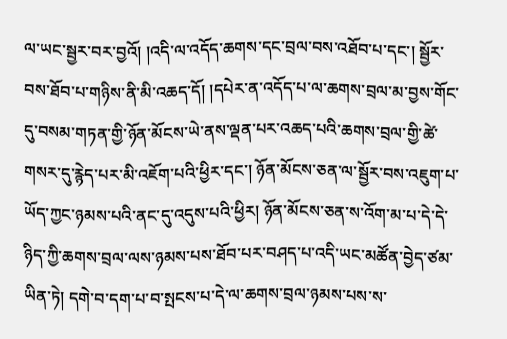ལ་ཡང་སྦྱར་བར་བྱའོ། །འདི་ལ་འདོད་ཆགས་དང་བྲལ་བས་འཐོབ་པ་དང་། སྦྱོར་བས་ཐོབ་པ་གཉིས་ནི་མི་འཆད་དོ། །དཔེར་ན་འདོད་པ་ལ་ཆགས་བྲལ་མ་བྱས་གོང་དུ་བསམ་གཏན་གྱི་ཉོན་མོངས་ཡེ་ནས་ལྡན་པར་འཆད་པའི་ཆགས་བྲལ་གྱི་ཚེ་གསར་དུ་རྙེད་པར་མི་འཇོག་པའི་ཕྱིར་དང་། ཉོན་མོངས་ཅན་ལ་སྦྱོར་བས་འཇུག་པ་ཡོད་ཀྱང་ཉམས་པའི་ནང་དུ་འདུས་པའི་ཕྱིར། ཉོན་མོངས་ཅན་ས་འོག་མ་པ་དེ་དེ་ཉིད་ཀྱི་ཆགས་བྲལ་ལས་ཉམས་པས་ཐོབ་པར་བཤད་པ་འདི་ཡང་མཚོན་བྱེད་ཙམ་ཡིན་ཏེ། དགེ་བ་དག་པ་བ་སྤངས་པ་དེ་ལ་ཆགས་བྲལ་ཉམས་པས་ས་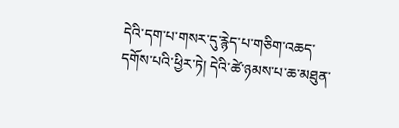དེའི་དག་པ་གསར་དུ་རྙེད་པ་གཅིག་འཆད་དགོས་པའི་ཕྱིར་ཏེ། དེའི་ཚེ་ཉམས་པ་ཆ་མཐུན་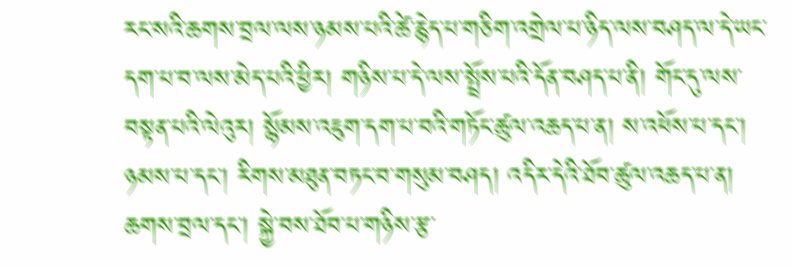རང་སའི་ཆགས་བྲལ་ལས་ཉམས་པའི་ཚེ་རྙེད་པ་གཅིག་འགྲེལ་པ་ཉིད་ལས་བཤད་ལ་དེ་ཡང་དག་པ་བ་ལས་མེད་པའི་ཕྱིར། གཉིས་པ་དེ་ལས་སྤྲོས་པའི་དོན་བཤད་པ་ནི། གོང་དུ་ལས་བསྟན་པའི་ལེའུར། སྙོམས་འཇུག་དག་པ་བའི་གཏོང་ཚུལ་འཆད་པ་ན། ས་འཕོས་པ་དང་། ཉམས་པ་དང་། རིགས་མཐུན་བཏང་བ་གསུམ་བཤད། འདིར་དེའི་ཐོབ་ཚུལ་འཆད་པ་ན། ཆགས་བྲལ་དང་། སྐྱེ་བས་ཐོབ་པ་གཉིས་རྩ་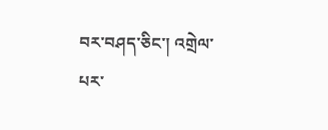བར་བཤད་ཅིང་། འགྲེལ་པར་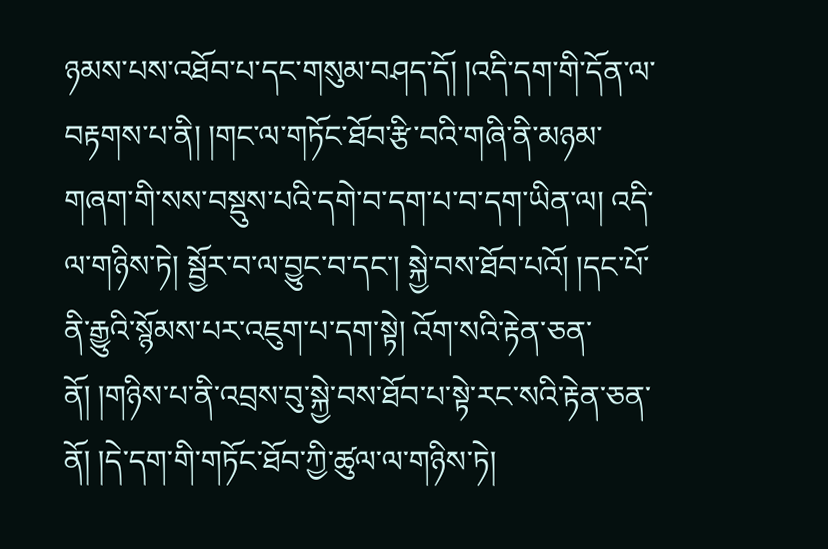ཉམས་པས་འཐོབ་པ་དང་གསུམ་བཤད་དོ། །འདི་དག་གི་དོན་ལ་བརྟགས་པ་ནི། །གང་ལ་གཏོང་ཐོབ་རྩི་བའི་གཞི་ནི་མཉམ་གཞག་གི་སས་བསྡུས་པའི་དགེ་བ་དག་པ་བ་དག་ཡིན་ལ། འདི་ལ་གཉིས་ཏེ། སྦྱོར་བ་ལ་བྱུང་བ་དང་། སྐྱེ་བས་ཐོབ་པའོ། །དང་པོ་ནི་རྒྱུའི་སྙོམས་པར་འཇུག་པ་དག་སྟེ། འོག་སའི་རྟེན་ཅན་ནོ། །གཉིས་པ་ནི་འབྲས་བུ་སྐྱེ་བས་ཐོབ་པ་སྟེ་རང་སའི་རྟེན་ཅན་ནོ། །དེ་དག་གི་གཏོང་ཐོབ་ཀྱི་ཚུལ་ལ་གཉིས་ཏེ།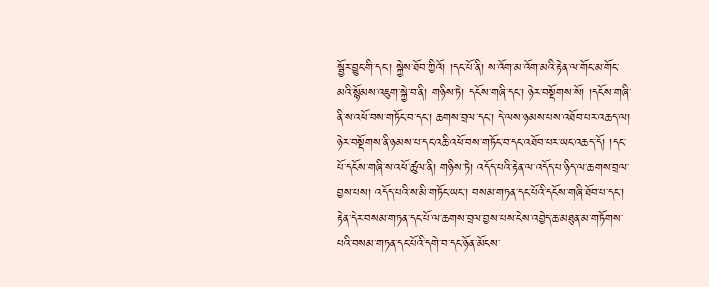སྦྱོར་བྱུང་གི་དང་། སྐྱེས་ཐོབ་ཀྱིའོ། །དང་པོ་ནི། ས་འོག་མ་འོག་མའི་རྟེན་ལ་གོང་མ་གོང་མའི་སྙོམས་འཇུག་སྐྱེ་བ་ནི། གཉིས་ཏེ། དངོས་གཞི་དང་། ཉེར་བསྡོགས་སོ། །དངོས་གཞི་ནི་ས་འཕོ་བས་གཏོང་བ་དང་། ཆགས་བྲལ་དང་། དེ་ལས་ཉམས་པས་འཐོབ་པར་འཆད་ལ། ཉེར་བསྡོགས་ནི་ཉམས་པ་དང་འཆི་འཕོ་བས་གཏོང་བ་དང་འཐོབ་པར་ཡང་འཆད་དོ། །དང་པོ་དངོས་གཞི་ས་འཕོ་ཚུལ་ནི། གཉིས་ཏེ། འདོད་པའི་རྟེན་ལ་འདོད་པ་ཉིད་ལ་ཆགས་བྲལ་བྱས་པས། འདོད་པའི་ས་མི་གཏོང་ཡང་། བསམ་གཏན་དང་པོའི་དངོས་གཞི་ཐོབ་པ་དང་། རྟེན་དེར་བསམ་གཏན་དང་པོ་ལ་ཆགས་བྲལ་བྱས་པས་ངེས་འབྱེད་ཆ་མཐུན་མ་གཏོགས་པའི་བསམ་གཏན་དང་པོའི་དགེ་བ་དང་ཉོན་མོངས་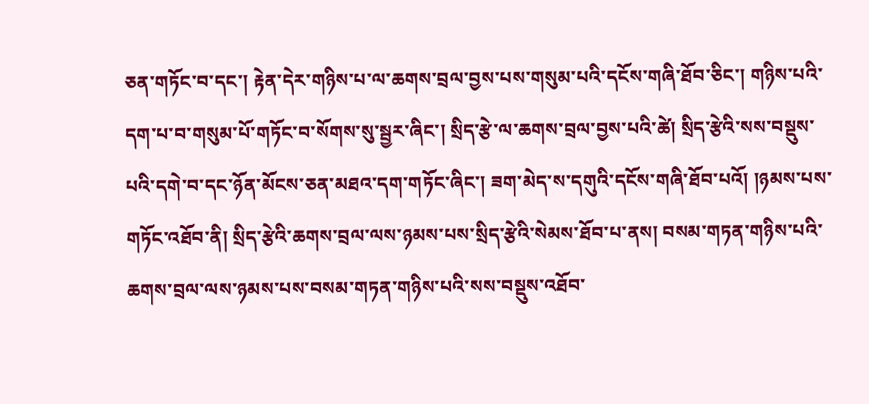ཅན་གཏོང་བ་དང་། རྟེན་དེར་གཉིས་པ་ལ་ཆགས་བྲལ་བྱས་པས་གསུམ་པའི་དངོས་གཞི་ཐོབ་ཅིང་། གཉིས་པའི་དག་པ་བ་གསུམ་པོ་གཏོང་བ་སོགས་སུ་སྦྱར་ཞིང་། སྲིད་རྩེ་ལ་ཆགས་བྲལ་བྱས་པའི་ཚེ། སྲིད་རྩེའི་སས་བསྡུས་པའི་དགེ་བ་དང་ཉོན་མོངས་ཅན་མཐའ་དག་གཏོང་ཞིང་། ཟག་མེད་ས་དགུའི་དངོས་གཞི་ཐོབ་པའོ། །ཉམས་པས་གཏོང་འཐོབ་ནི། སྲིད་རྩེའི་ཆགས་བྲལ་ལས་ཉམས་པས་སྲིད་རྩེའི་སེམས་ཐོབ་པ་ནས། བསམ་གཏན་གཉིས་པའི་ཆགས་བྲལ་ལས་ཉམས་པས་བསམ་གཏན་གཉིས་པའི་སས་བསྡུས་འཐོབ་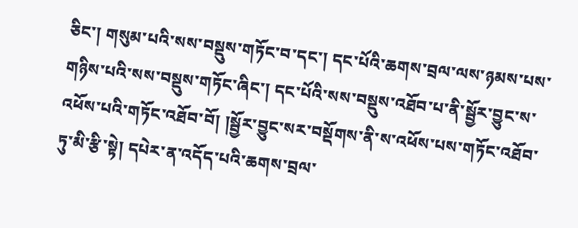ཅིང་། གསུམ་པའི་སས་བསྡུས་གཏོང་བ་དང་། དང་པོའི་ཆགས་བྲལ་ལས་ཉམས་པས་གཉིས་པའི་སས་བསྡུས་གཏོང་ཞིང་། དང་པོའི་སས་བསྡུས་འཐོབ་པ་ནི་སྦྱོར་བྱུང་ས་འཕོས་པའི་གཏོང་འཐོབ་བོ། །སྦྱོར་བྱུང་སར་བསྡོགས་ནི་ས་འཕོས་པས་གཏོང་འཐོབ་ཏུ་མི་རྩི་སྟེ། དཔེར་ན་འདོད་པའི་ཆགས་བྲལ་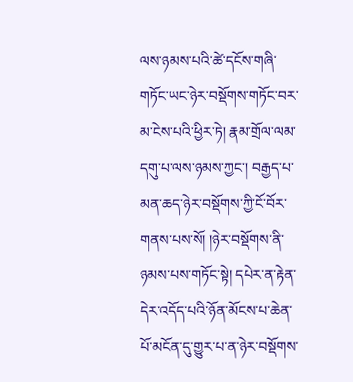ལས་ཉམས་པའི་ཚེ་དངོས་གཞི་གཏོང་ཡང་ཉེར་བསྡོགས་གཏོང་བར་མ་ངེས་པའི་ཕྱིར་ཏེ། རྣམ་གྲོལ་ལམ་དགུ་པ་ལས་ཉམས་ཀྱང་། བརྒྱད་པ་མན་ཆད་ཉེར་བསྡོགས་ཀྱི་ངོ་བོར་གནས་པས་སོ། །ཉེར་བསྡོགས་ནི་ཉམས་པས་གཏོང་སྟེ། དཔེར་ན་རྟེན་དེར་འདོད་པའི་ཉོན་མོངས་པ་ཆེན་པོ་མངོན་དུ་གྱུར་པ་ན་ཉེར་བསྡོགས་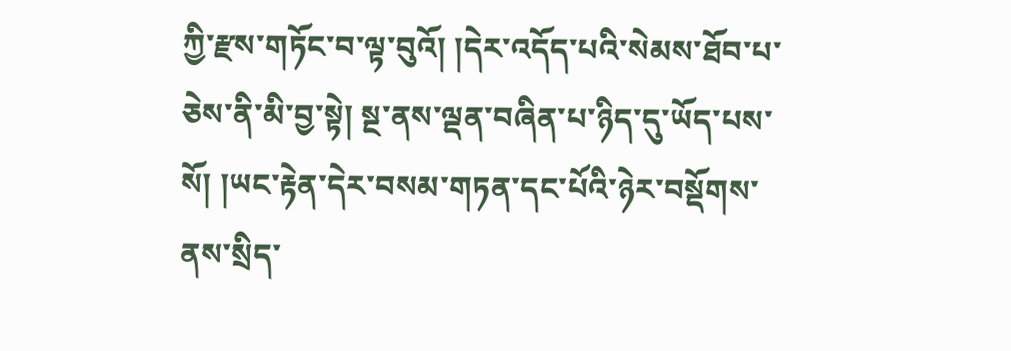ཀྱི་རྫས་གཏོང་བ་ལྟ་བུའོ། །དེར་འདོད་པའི་སེམས་ཐོབ་པ་ཅེས་ནི་མི་བྱ་སྟེ། སྔ་ནས་ལྡན་བཞིན་པ་ཉིད་དུ་ཡོད་པས་སོ། །ཡང་རྟེན་དེར་བསམ་གཏན་དང་པོའི་ཉེར་བསྡོགས་ནས་སྲིད་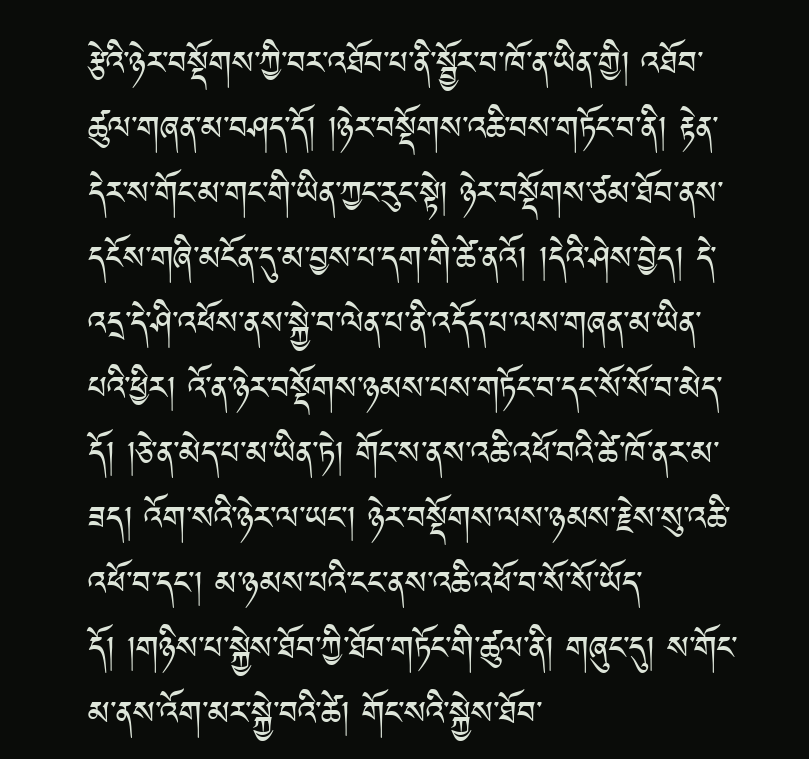རྩེའི་ཉེར་བསྡོགས་ཀྱི་བར་འཐོབ་པ་ནི་སྦྱོར་བ་ཁོ་ན་ཡིན་གྱི། འཐོབ་ཚུལ་གཞན་མ་བཤད་དོ། །ཉེར་བསྡོགས་འཆི་བས་གཏོང་བ་ནི། རྟེན་དེར་ས་གོང་མ་གང་གི་ཡིན་ཀྱང་རུང་སྟེ། ཉེར་བསྡོགས་ཙམ་ཐོབ་ནས་དངོས་གཞི་མངོན་དུ་མ་བྱས་པ་དག་གི་ཚེ་ནའོ། །དེའི་ཤེས་བྱེད། དེ་འདྲ་དེ་ཤི་འཕོས་ནས་སྐྱེ་བ་ལེན་པ་ནི་འདོད་པ་ལས་གཞན་མ་ཡིན་པའི་ཕྱིར། འོ་ན་ཉེར་བསྡོགས་ཉམས་པས་གཏོང་བ་དང་སོ་སོ་བ་མེད་དོ། །ཅེ་ན་མེད་པ་མ་ཡིན་ཏེ། གོང་ས་ནས་འཆི་འཕོ་བའི་ཚེ་ཁོ་ནར་མ་ཟད། འོག་སའི་ཉེར་ལ་ཡང་། ཉེར་བསྡོགས་ལས་ཉམས་རྗེས་སུ་འཆི་འཕོ་བ་དང་། མ་ཉམས་པའི་ངང་ནས་འཆི་འཕོ་བ་སོ་སོ་ཡོད་དོ། །གཉིས་པ་སྐྱེས་ཐོབ་ཀྱི་ཐོབ་གཏོང་གི་ཚུལ་ནི། གཞུང་དུ། ས་གོང་མ་ནས་འོག་མར་སྐྱེ་བའི་ཚེ། གོང་སའི་སྐྱེས་ཐོབ་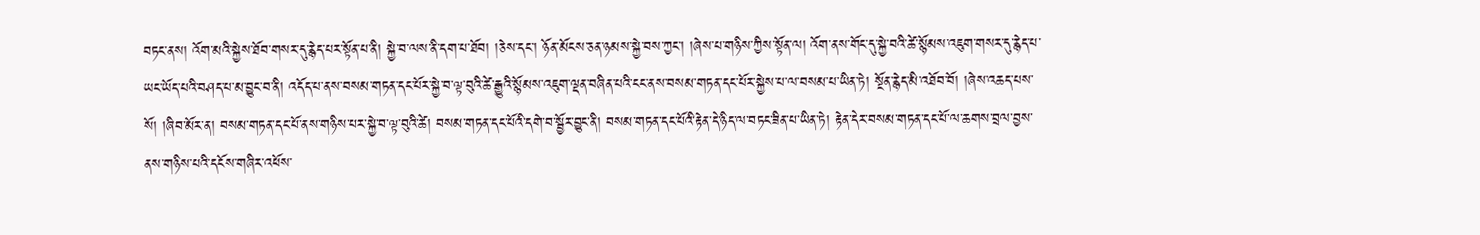བཏང་ནས། འོག་མའི་སྐྱེས་ཐོབ་གསར་དུ་རྙེད་པར་སྟོན་པ་ནི། སྐྱེ་བ་ལས་ནི་དག་པ་ཐོབ། །ཅེས་དང་། ཉོན་མོངས་ཅན་ཉམས་སྐྱེ་བས་ཀྱང་། །ཞེས་པ་གཉིས་ཀྱིས་སྟོན་ལ། འོག་ནས་གོང་དུ་སྐྱེ་བའི་ཚེ་སྙོམས་འཇུག་གསར་དུ་རྙེད་པ་ཡང་ཡོད་པའི་བཤད་པ་མ་བྱུང་བ་ནི། འདོད་པ་ནས་བསམ་གཏན་དང་པོར་སྐྱེ་བ་ལྟ་བུའི་ཚེ་རྒྱུའི་སྙོམས་འཇུག་ལྡན་བཞིན་པའི་ངང་ནས་བསམ་གཏན་དང་པོར་སྐྱེས་པ་ལ་བསམ་པ་ཡིན་ཏེ། སྔོན་རྙེད་མི་འཐོབ་བོ། །ཞེས་འཆད་པས་སོ། །ཞིབ་མོར་ན། བསམ་གཏན་དང་པོ་ནས་གཉིས་པར་སྐྱེ་བ་ལྟ་བུའི་ཚེ། བསམ་གཏན་དང་པོའི་དགེ་བ་སྦྱོར་བྱུང་ནི། བསམ་གཏན་དང་པོའི་རྟེན་དེ་ཉིད་ལ་བཏང་ཟིན་པ་ཡིན་ཏེ། རྟེན་དེར་བསམ་གཏན་དང་པོ་ལ་ཆགས་བྲལ་བྱས་ནས་གཉིས་པའི་དངོས་གཞིར་འཕོས་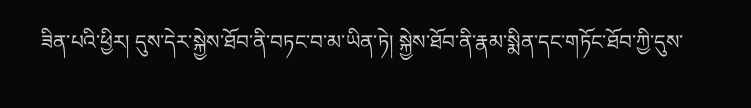ཟིན་པའི་ཕྱིར། དུས་དེར་སྐྱེས་ཐོབ་ནི་བཏང་བ་མ་ཡིན་ཏེ། སྐྱེས་ཐོབ་ནི་རྣམ་སྨིན་དང་གཏོང་ཐོབ་ཀྱི་དུས་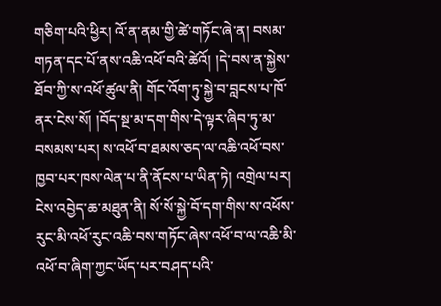གཅིག་པའི་ཕྱིར། འོ་ན་ནམ་གྱི་ཚེ་གཏོང་ཞེ་ན། བསམ་གཏན་དང་པོ་ནས་འཆི་འཕོ་བའི་ཚེའོ། །དེ་བས་ན་སྐྱེས་ཐོབ་ཀྱི་ས་འཕོ་ཚུལ་ནི། གོང་འོག་ཏུ་སྐྱེ་བ་བླངས་པ་ཁོ་ནར་ངེས་སོ། །བོད་སྔ་མ་དག་གིས་དེ་ལྟར་ཞིབ་ཏུ་མ་བསམས་པར། ས་འཕོ་བ་ཐམས་ཅད་ལ་འཆི་འཕོ་བས་ཁྱབ་པར་ཁས་ལེན་པ་ནི་ནོངས་པ་ཡིན་ཏེ། འགྲེལ་པར། ངེས་འབྱེད་ཆ་མཐུན་ནི། སོ་སོ་སྐྱེ་བོ་དག་གིས་ས་འཕོས་རུང་མི་འཕོ་རུང་འཆི་བས་གཏོང་ཞེས་འཕོ་བ་ལ་འཆི་མི་འཕོ་བ་ཞིག་ཀྱང་ཡོད་པར་བཤད་པའི་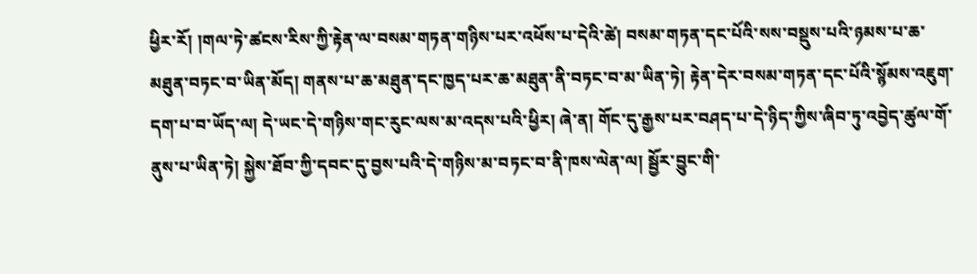ཕྱིར་རོ། །གལ་ཏེ་ཚངས་རིས་ཀྱི་རྟེན་ལ་བསམ་གཏན་གཉིས་པར་འཕོས་པ་དེའི་ཚེ། བསམ་གཏན་དང་པོའི་སས་བསྡུས་པའི་ཉམས་པ་ཆ་མཐུན་བཏང་བ་ཡིན་མོད། གནས་པ་ཆ་མཐུན་དང་ཁྱད་པར་ཆ་མཐུན་ནི་བཏང་བ་མ་ཡིན་ཏེ། རྟེན་དེར་བསམ་གཏན་དང་པོའི་སྙོམས་འཇུག་དག་པ་བ་ཡོད་ལ། དེ་ཡང་དེ་གཉིས་གང་རུང་ལས་མ་འདས་པའི་ཕྱིར། ཞེ་ན། གོང་དུ་རྒྱས་པར་བཤད་པ་དེ་ཉིད་ཀྱིས་ཞིབ་ཏུ་འབྱེད་ཚུལ་གོ་ནུས་པ་ཡིན་ཏེ། སྐྱེས་ཐོབ་ཀྱི་དབང་དུ་བྱས་པའི་དེ་གཉིས་མ་བཏང་བ་ནི་ཁས་ལེན་ལ། སྦྱོར་བྱུང་གི་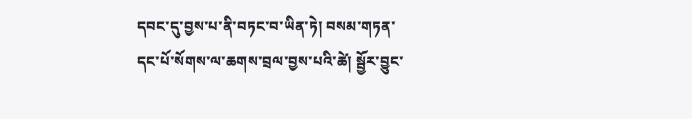དབང་དུ་བྱས་པ་ནི་བཏང་བ་ཡིན་ཏེ། བསམ་གཏན་དང་པོ་སོགས་ལ་ཆགས་བྲལ་བྱས་པའི་ཚེ། སྦྱོར་བྱུང་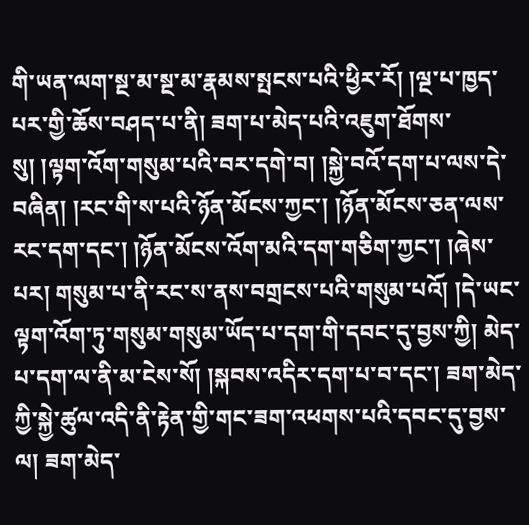གི་ཡན་ལག་སྔ་མ་སྔ་མ་རྣམས་སྤངས་པའི་ཕྱིར་རོ། །ལྔ་པ་ཁྱད་པར་གྱི་ཆོས་བཤད་པ་ནི། ཟག་པ་མེད་པའི་འཇུག་ཐོགས་སུ། །ལྟག་འོག་གསུམ་པའི་བར་དགེ་བ། །སྐྱེ་བའོ་དག་པ་ལས་དེ་བཞིན། །རང་གི་ས་པའི་ཉོན་མོངས་ཀྱང་། །ཉོན་མོངས་ཅན་ལས་རང་དག་དང་། །ཉོན་མོངས་འོག་མའི་དག་གཅིག་ཀྱང་། །ཞེས་པར། གསུམ་པ་ནི་རང་ས་ནས་བགྲངས་པའི་གསུམ་པའོ། །དེ་ཡང་ལྟག་འོག་ཏུ་གསུམ་གསུམ་ཡོད་པ་དག་གི་དབང་དུ་བྱས་ཀྱི། མེད་པ་དག་ལ་ནི་མ་ངེས་སོ། །སྐབས་འདིར་དག་པ་བ་དང་། ཟག་མེད་ཀྱི་སྐྱེ་ཚུལ་འདི་ནི་རྟེན་གྱི་གང་ཟག་འཕགས་པའི་དབང་དུ་བྱས་ལ། ཟག་མེད་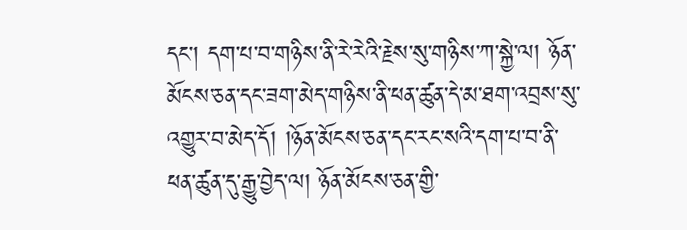དང་། དག་པ་བ་གཉིས་ནི་རེ་རེའི་རྗེས་སུ་གཉིས་ཀ་སྐྱེ་ལ། ཉོན་མོངས་ཅན་དང་ཟག་མེད་གཉིས་ནི་ཕན་ཚུན་དེ་མ་ཐག་འབྲས་སུ་འགྱུར་བ་མེད་དོ། །ཉོན་མོངས་ཅན་དང་རང་སའི་དག་པ་བ་ནི་ཕན་ཚུན་དུ་རྒྱུ་བྱེད་ལ། ཉོན་མོངས་ཅན་གྱི་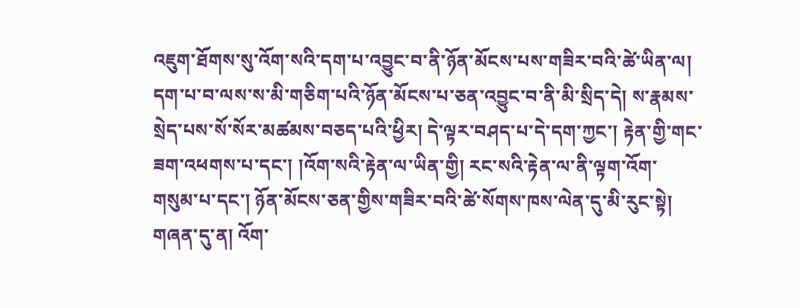འཇུག་ཐོགས་སུ་འོག་སའི་དག་པ་འབྱུང་བ་ནི་ཉོན་མོངས་པས་གཟིར་བའི་ཚེ་ཡིན་ལ། དག་པ་བ་ལས་ས་མི་གཅིག་པའི་ཉོན་མོངས་པ་ཅན་འབྱུང་བ་ནི་མི་སྲིད་དེ། ས་རྣམས་སྲེད་པས་སོ་སོར་མཚམས་བཅད་པའི་ཕྱིར། དེ་ལྟར་བཤད་པ་དེ་དག་ཀྱང་། རྟེན་གྱི་གང་ཟག་འཕགས་པ་དང་། །འོག་སའི་རྟེན་ལ་ཡིན་གྱི། རང་སའི་རྟེན་ལ་ནི་ལྟག་འོག་གསུམ་པ་དང་། ཉོན་མོངས་ཅན་གྱིས་གཟིར་བའི་ཚེ་སོགས་ཁས་ལེན་དུ་མི་རུང་སྟེ། གཞན་དུ་ན། འོག་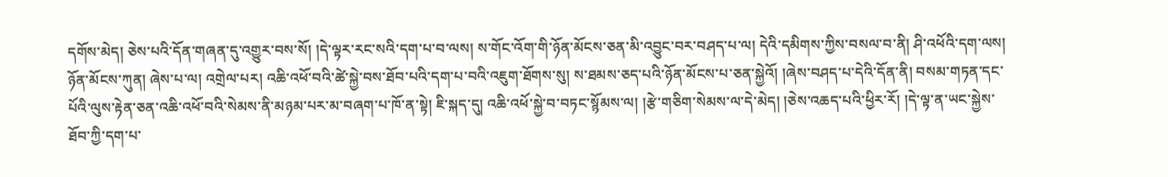དགོས་མེད། ཅེས་པའི་དོན་གཞན་དུ་འགྱུར་བས་སོ། །དེ་ལྟར་རང་སའི་དག་པ་བ་ལས། ས་གོང་འོག་གི་ཉོན་མོངས་ཅན་མི་འབྱུང་བར་བཤད་པ་ལ། དེའི་དམིགས་ཀྱིས་བསལ་བ་ནི། ཤི་འཕོའི་དག་ལས། ཉོན་མོངས་ཀུན། ཞེས་པ་ལ། འགྲེལ་པར། འཆི་འཕོ་བའི་ཚེ་སྐྱེ་བས་ཐོབ་པའི་དག་པ་བའི་འཇུག་ཐོགས་སུ། ས་ཐམས་ཅད་པའི་ཉོན་མོངས་པ་ཅན་སྐྱེའོ། །ཞེས་བཤད་པ་དེའི་དོན་ནི། བསམ་གཏན་དང་པོའི་ལུས་རྟེན་ཅན་འཆི་འཕོ་བའི་སེམས་ནི་མཉམ་པར་མ་བཞག་པ་ཁོ་ན་སྟེ། ཇི་སྐད་དུ། འཆི་འཕོ་སྐྱེ་བ་བཏང་སྙོམས་ལ། །རྩེ་གཅིག་སེམས་ལ་དེ་མེད། །ཅེས་འཆད་པའི་ཕྱིར་རོ། །དེ་ལྟ་ན་ཡང་སྐྱེས་ཐོབ་ཀྱི་དག་པ་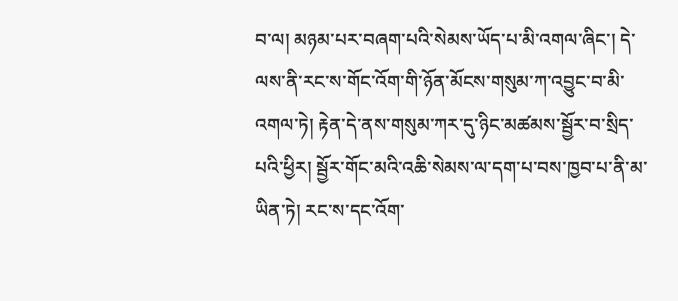བ་ལ། མཉམ་པར་བཞག་པའི་སེམས་ཡོད་པ་མི་འགལ་ཞིང་། དེ་ལས་ནི་རང་ས་གོང་འོག་གི་ཉོན་མོངས་གསུམ་ཀ་འབྱུང་བ་མི་འགལ་ཏེ། རྟེན་དེ་ནས་གསུམ་ཀར་དུ་ཉིང་མཚམས་སྦྱོར་བ་སྲིད་པའི་ཕྱིར། སྦྱོར་གོང་མའི་འཆི་སེམས་ལ་དག་པ་བས་ཁྱབ་པ་ནི་མ་ཡིན་ཏེ། རང་ས་དང་འོག་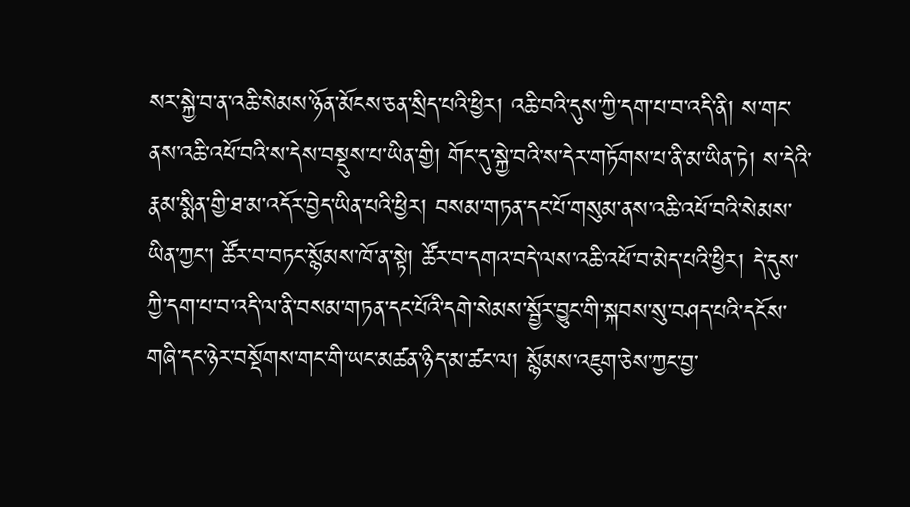སར་སྐྱེ་བ་ན་འཆི་སེམས་ཉོན་མོངས་ཅན་སྲིད་པའི་ཕྱིར། འཆི་བའི་དུས་ཀྱི་དག་པ་བ་འདི་ནི། ས་གང་ནས་འཆི་འཕོ་བའི་ས་དེས་བསྡུས་པ་ཡིན་གྱི། གོང་དུ་སྐྱེ་བའི་ས་དེར་གཏོགས་པ་ནི་མ་ཡིན་ཏེ། ས་དེའི་རྣམ་སྨིན་གྱི་ཐ་མ་འདོར་བྱེད་ཡིན་པའི་ཕྱིར། བསམ་གཏན་དང་པོ་གསུམ་ནས་འཆི་འཕོ་བའི་སེམས་ཡིན་ཀྱང་། ཚོར་བ་བཏང་སྙོམས་ཁོ་ན་སྟེ། ཚོར་བ་དགའ་བདེ་ལས་འཆི་འཕོ་བ་མེད་པའི་ཕྱིར། དེ་དུས་ཀྱི་དག་པ་བ་འདི་ལ་ནི་བསམ་གཏན་དང་པོའི་དགེ་སེམས་སྦྱོར་བྱུང་གི་སྐབས་སུ་བཤད་པའི་དངོས་གཞི་དང་ཉེར་བསྡོགས་གང་གི་ཡང་མཚན་ཉིད་མ་ཚང་ལ། སྙོམས་འཇུག་ཅེས་ཀྱང་བྱ་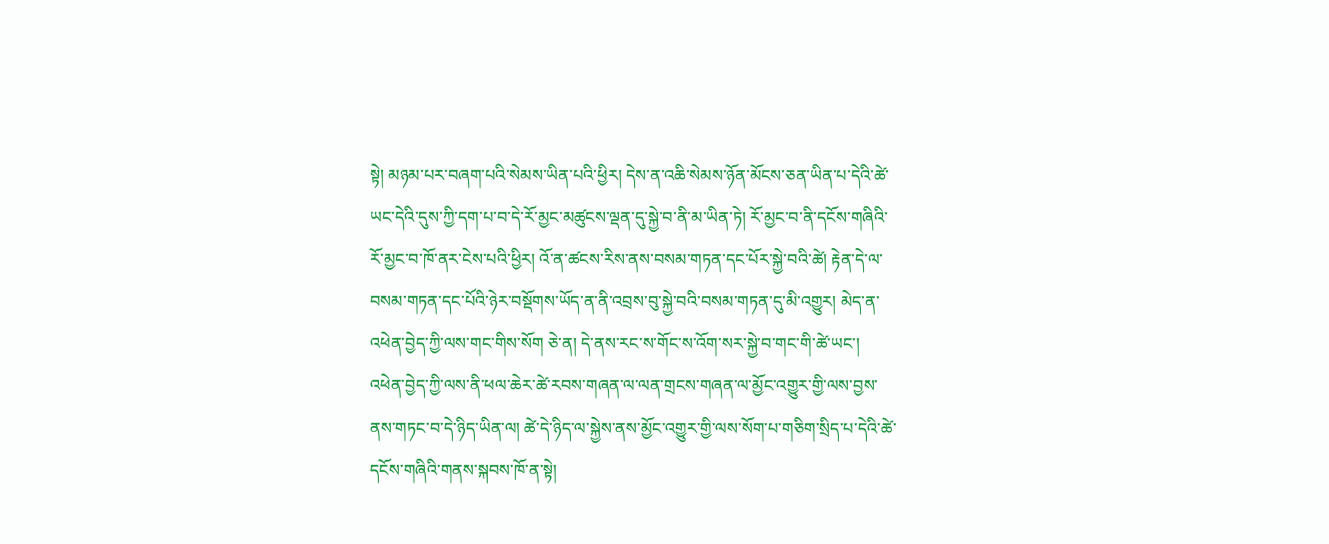སྟེ། མཉམ་པར་བཞག་པའི་སེམས་ཡིན་པའི་ཕྱིར། དེས་ན་འཆི་སེམས་ཉོན་མོངས་ཅན་ཡིན་པ་དེའི་ཚེ་ཡང་དེའི་དུས་ཀྱི་དག་པ་བ་དེ་རོ་མྱང་མཚུངས་ལྡན་དུ་སྐྱེ་བ་ནི་མ་ཡིན་ཏེ། རོ་མྱང་བ་ནི་དངོས་གཞིའི་རོ་མྱང་བ་ཁོ་ནར་ངེས་པའི་ཕྱིར། འོ་ན་ཚངས་རིས་ནས་བསམ་གཏན་དང་པོར་སྐྱེ་བའི་ཚེ། རྟེན་དེ་ལ་བསམ་གཏན་དང་པོའི་ཉེར་བསྡོགས་ཡོད་ན་ནི་འབྲས་བུ་སྐྱེ་བའི་བསམ་གཏན་དུ་མི་འགྱུར། མེད་ན་འཕེན་བྱེད་ཀྱི་ལས་གང་གིས་སོག ཅེ་ན། དེ་ནས་རང་ས་གོང་ས་འོག་སར་སྐྱེ་བ་གང་གི་ཚེ་ཡང་། འཕེན་བྱེད་ཀྱི་ལས་ནི་ཕལ་ཆེར་ཚེ་རབས་གཞན་ལ་ལན་གྲངས་གཞན་ལ་མྱོང་འགྱུར་གྱི་ལས་བྱས་ནས་གཏང་བ་དེ་ཉིད་ཡིན་ལ། ཚེ་དེ་ཉིད་ལ་སྐྱེས་ནས་མྱོང་འགྱུར་གྱི་ལས་སོག་པ་གཅིག་སྲིད་པ་དེའི་ཚེ་དངོས་གཞིའི་གནས་སྐབས་ཁོ་ན་སྟེ།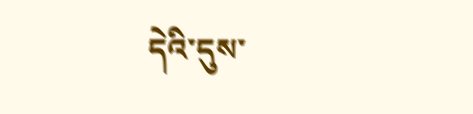དེའི་དུས་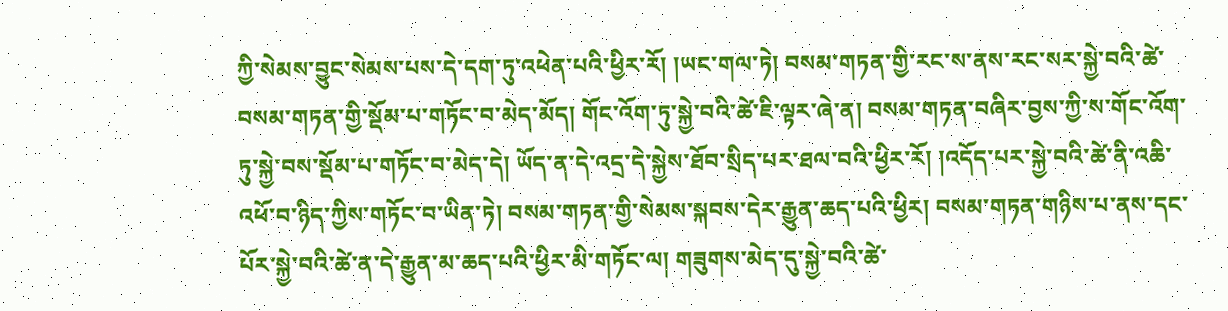ཀྱི་སེམས་བྱུང་སེམས་པས་དེ་དག་ཏུ་འཕེན་པའི་ཕྱིར་རོ། །ཡང་གལ་ཏེ། བསམ་གཏན་གྱི་རང་ས་ནས་རང་སར་སྐྱེ་བའི་ཚེ་བསམ་གཏན་གྱི་སྡོམ་པ་གཏོང་བ་མེད་མོད། གོང་འོག་ཏུ་སྐྱེ་བའི་ཚེ་ཇི་ལྟར་ཞེ་ན། བསམ་གཏན་བཞིར་བྱས་ཀྱི་ས་གོང་འོག་ཏུ་སྐྱེ་བས་སྡོམ་པ་གཏོང་བ་མེད་དེ། ཡོད་ན་དེ་འདྲ་དེ་སྐྱེས་ཐོབ་སྲིད་པར་ཐལ་བའི་ཕྱིར་རོ། །འདོད་པར་སྐྱེ་བའི་ཚེ་ནི་འཆི་འཕོ་བ་ཉིད་ཀྱིས་གཏོང་བ་ཡིན་ཏེ། བསམ་གཏན་གྱི་སེམས་སྐབས་དེར་རྒྱུན་ཆད་པའི་ཕྱིར། བསམ་གཏན་གཉིས་པ་ནས་དང་པོར་སྐྱེ་བའི་ཚེ་ན་དེ་རྒྱུན་མ་ཆད་པའི་ཕྱིར་མི་གཏོང་ལ། གཟུགས་མེད་དུ་སྐྱེ་བའི་ཚེ་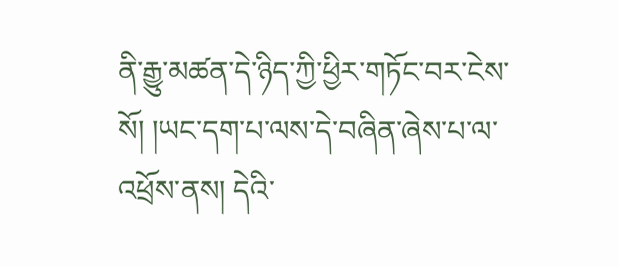ནི་རྒྱུ་མཚན་དེ་ཉིད་ཀྱི་ཕྱིར་གཏོང་བར་ངེས་སོ། །ཡང་དག་པ་ལས་དེ་བཞིན་ཞེས་པ་ལ་འཕྲོས་ནས། དེའི་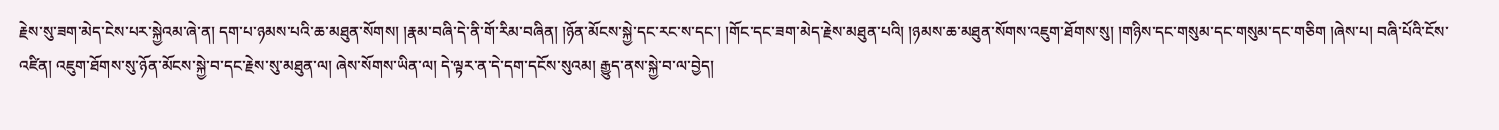རྗེས་སུ་ཟག་མེད་ངེས་པར་སྐྱེའམ་ཞེ་ན། དག་པ་ཉམས་པའི་ཆ་མཐུན་སོགས། །རྣམ་བཞི་དེ་ནི་གོ་རིམ་བཞིན། །ཉོན་མོངས་སྐྱེ་དང་རང་ས་དང་། །གོང་དང་ཟག་མེད་རྗེས་མཐུན་པའི། །ཉམས་ཆ་མཐུན་སོགས་འཇུག་ཐོགས་སུ། །གཉིས་དང་གསུམ་དང་གསུམ་དང་གཅིག །ཞེས་པ། བཞི་པོའི་ངོས་འཛིན། འཇུག་ཐོགས་སུ་ཉོན་མོངས་སྐྱེ་བ་དང་རྗེས་སུ་མཐུན་ལ། ཞེས་སོགས་ཡིན་ལ། དེ་ལྟར་ན་དེ་དག་དངོས་སུའམ། རྒྱུད་ནས་སྐྱེ་བ་ལ་བྱེད།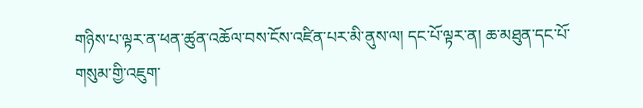གཉིས་པ་ལྟར་ན་ཕན་ཚུན་འཆོལ་བས་ངོས་འཛིན་པར་མི་ནུས་ལ། དང་པོ་ལྟར་ན། ཆ་མཐུན་དང་པོ་གསུམ་གྱི་འཇུག་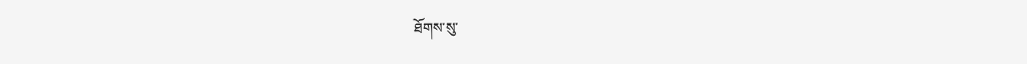ཐོགས་སུ་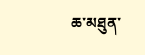ཆ་མཐུན་